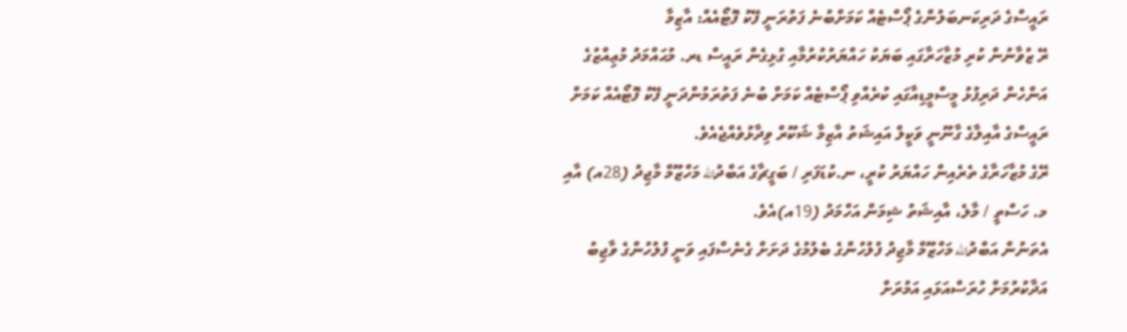ރައީސްގެ ދަރިކަނބަލުންގެ ޕޯސްޓެއް ކަމަށްބުނެ ފަތުރަނީ ފޭކު ފޮޓޯއެއް: އާޒިމާ
ރޭ ޒުވާނުން ކުރި މުޒާހަރާގައި ބަޔަކު ހައްޔަރުކުރުމާއި ގުޅިގެން ރައީސް ޑރ. މުޙައްމަދު މުޢިއްޒުގެ އަންހެން ދަރިފުޅު މީސްމީޑިއާގައި ކުރެއްވި ޕޯސްޓެއް ކަމަށް ބުނެ ފަތުރަމުންދަނީ ފޭކު ފޮޓޯއެއް ކަމަށް ރައީސްގެ އާއިލާގެ ގާނޫނީ ވަކީލް އައިޝަތު އާޒިމާ ޝަކޫރް ވިދާޅުވެއްޖެއެވެ.
ރޭގެ މުޒާހަރާގެ ތެރެއިން ހައްޔަރު ކުރީ، ނ.ކުޑަފަރި / ބަގީޗާގެ އަބްދުالله މަހްޒޫމް މާޖިދު (28އ) އާއި މ. ހަސްތީ / މާލެ، އާއިޝަތު ޝިމަން އަހްމަދު (19އ)އެވެ.
އެތަނުން އަބްދުالله މަހްޒޫމް މާޖިދު ފުލުހުންގެ ބެލުމުގެ ދަށަށް ގެނެސްފައި ވަނީ ފުލުހުންގެ ވާޖިބު އަދާކުރުމަށް ހުރަސްއަޅައި އަމުރަށް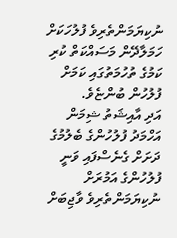ނުކިޔަމަންތެރިވެ ފުލުހަކަށް ހަމަލާދޭން މަސައްކަތް ކުރި ކަމުގެ ތުހުމަތުގައި ކަމަށް ފުލުހުން ބުންޏެވެ.
އަދި އާއިޝަތު ޝިމަން އަހްމަދު ފުލުހުންގެ ބެލުމުގެ ދަށަށް ގެނެސްފައި ވަނީ ފުލުހުންގެ އަމުރަށް ނުކިޔަމަންތެރިވެ ވާޖިބަށް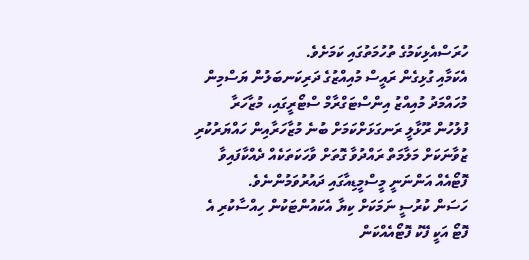ހުރަސްއެޅިކަމުގެ ތުހުމަތުގައި ކަމަށެވެ.
އެކަމާއި ގުޅިގެން ރައީސް މުއިއްޒުގެ ދަރިކަނބަލުން ޔަސްމިން މުހައްމަދު މުއިއްޒު އިންސްޓަގްރާމް ސްޓޯރީގައި، މުޒާހަރާ ފުލުހުން ރޫޅާލީ ރަނގަޅަށްކަމަށް ބުނެ މުޒާހަރާއިން ހައްޔަރުކުރި ޒުވާނަކަށް މަލާމަތް ރައްދުވާ ގޮތަށް ވާހަކަތަކެއް ދެއްކާފައިވާ ފޮޓޯއެއް އަންނަނީ މީސްމީޑިއާގައި ދައުރުވަމުންނެވެ.
ހަސަން ކުރުސީ ނަމަކަށް ކިޔާ އެކައުންޓަކުން ހިއްސާކުރި އެ ފޮޓޯ އަކީ ފޭކު ފޮޓޯއެއްކަން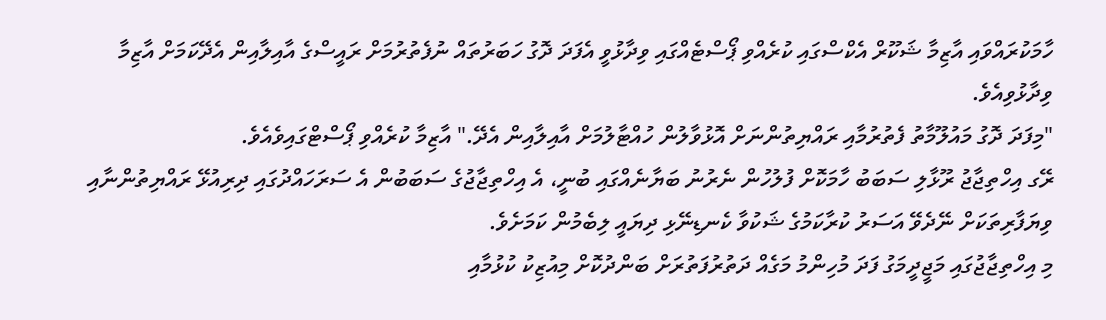ހާމަކުރައްވައި އާޒިމާ ޝަކޫރް އެކްސްގައި ކުރެއްވި ޕޯސްޓެއްގައި ވިދާޅުވީ އެފަދަ ދޮގު ހަބަރުތައް ނުފެތުރުމަށް ރައީސްގެ އާއިލާއިން އެދޭކަމަށް އާޒިމާ ވިދާޅުވިއެވެ.
"މިފަދަ ދޮގު މައުލޫމާތު ފެތުރުމާއި ރައްޔިތުންނަށް އޮޅުވާލުން ހުއްޓާލުމަށް އާއިލާއިން އެދޭ." އާޒިމާ ކުރެއްވި ޕޯސްޓްގައިވެއެވެ.
ރޭގ އިހްތިޖާޖު ރޫޅާލި ސަބަބު ހާމަކޮށް ފުލުހުން ނެރުނު ބަޔާނެއްގައި ބުނީ، އެ އިހްތިޖާޖުގެ ސަބަބުން އެ ސަރަހައްދުގައި ދިރިއުޅޭ ރައްޔިތުންނާއި ވިޔަފާރިތަކަށް ނޭދެވޭ އަސަރު ކުރާކަމުގެ ޝަކުވާ ކެނޑިނޭޅި ދިޔައީ ލިބެމުން ކަމަށެވެ.
މި އިހްތިޖާޖުގައި މަޖީދީމަގު ފަދަ މުހިންމު މަގެއް ދަތުރުފަތުރަށް ބަންދުކޮށް މިއުޒިކު ކުޅުމާއި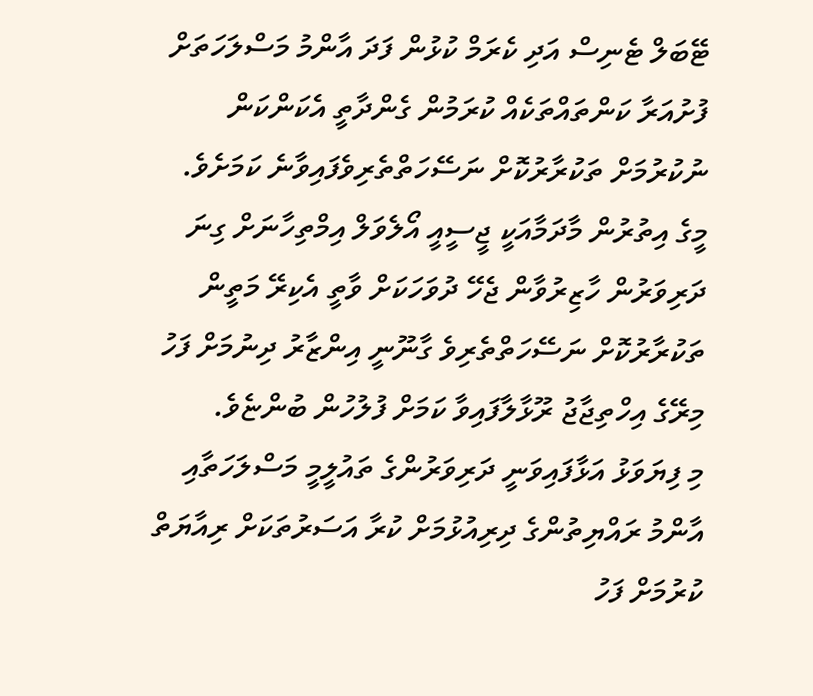ޓޭބަލް ޓެނިސް އަދި ކެރަމް ކުޅުން ފަދަ އާންމު މަސްލަހަތަށް ފުށުއަރާ ކަންތައްތަކެއް ކުރަމުން ގެންދާތީ އެކަންކަން ނުކުރުމަށް ތަކުރާރުކޮށް ނަސޭހަތްތެރިވެފައިވާނެ ކަމަށެވެ.
މީގެ އިތުރުން މާދަމާއަކީ ޖީސީއީ އޯލެވަލް އިމްތިހާނަށް ގިނަ ދަރިވަރުން ހާޒިރުވާން ޖެހޭ ދުވަހަކަށް ވާތީ އެކިރޭ މަތީން ތަކުރާރުކޮށް ނަސޭހަތްތެރިވެ ގާނޫނީ އިންޒާރު ދިނުމަށް ފަހު މިރޭގެ އިހްތިޖާޖު ރޫޅާލާފައިވާ ކަމަށް ފުލުހުން ބުންޏެވެ.
މި ފިޔަވަޅު އަޅާފައިވަނީ ދަރިވަރުންގެ ތައުލީމީ މަސްލަހަތާއި އާންމު ރައްޔިތުންގެ ދިރިއުޅުމަށް ކުރާ އަސަރުތަކަށް ރިއާޔަތް ކުރުމަށް ފަހު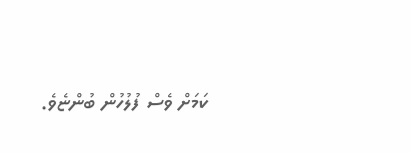ކަމަށް ވެސް ފުލުހުން ބުންޏެވެ.